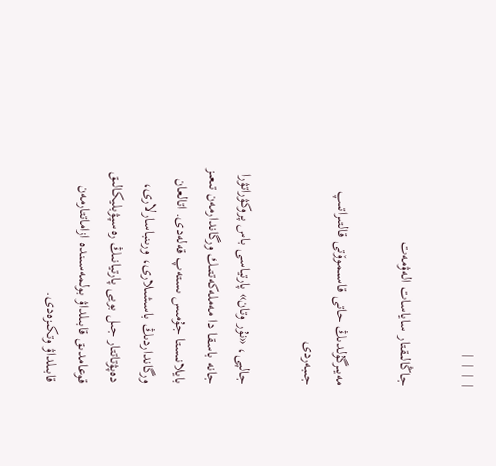|  |  |  |

جاڭالىقتار ساياسات الەۋمەت

مەيىرگۇلدىڭ حاتى قاسىموۆتى قالتىراتىپ جىبەردى

جالپى، «نۇر وتان» پارتياسى باس پروكۋراتۋرا جانە باسقا دا مەملەكەتتىك ورگاندارمەن تىعىز بايلانىستا جۇمىس ىستەپ قەلەدى. اتالعان ورگانداردىڭ باسشىلارى، ورىنباسارلارى، دەپۋتاتتار جىل بويى پارتيانىڭ رەسپۋبليكالىق قوعامدىق قابىلداۋ بولمەسىندە ازاماتتارمەن قابىلداۋ وتكىزەدى.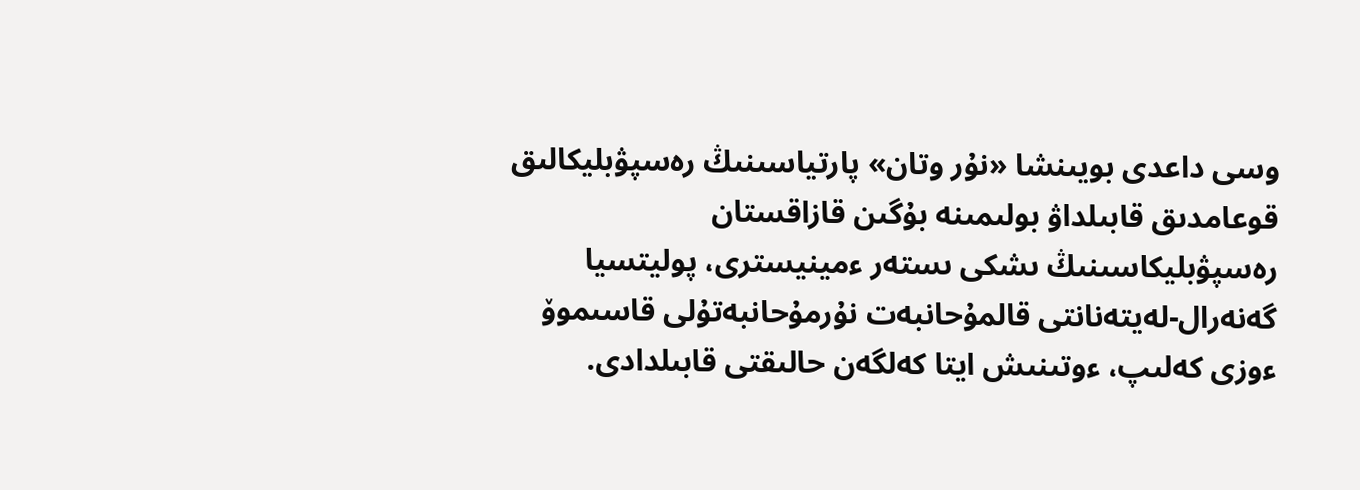وسى داعدى بويىنشا «نۇر وتان» پارتياسىنىڭ رەسپۋبليكالىق قوعامدىق قابىلداۋ بولىمىنە بۇگىن قازاقستان رەسپۋبليكاسىنىڭ ىشكى ىستەر ءمينيسترى، پوليتسيا گەنەرال-لەيتەنانتى قالمۇحانبەت نۇرمۇحانبەتۇلى قاسىموۆ ءوزى كەلىپ، ءوتىنىش ايتا كەلگەن حالىقتى قابىلدادى.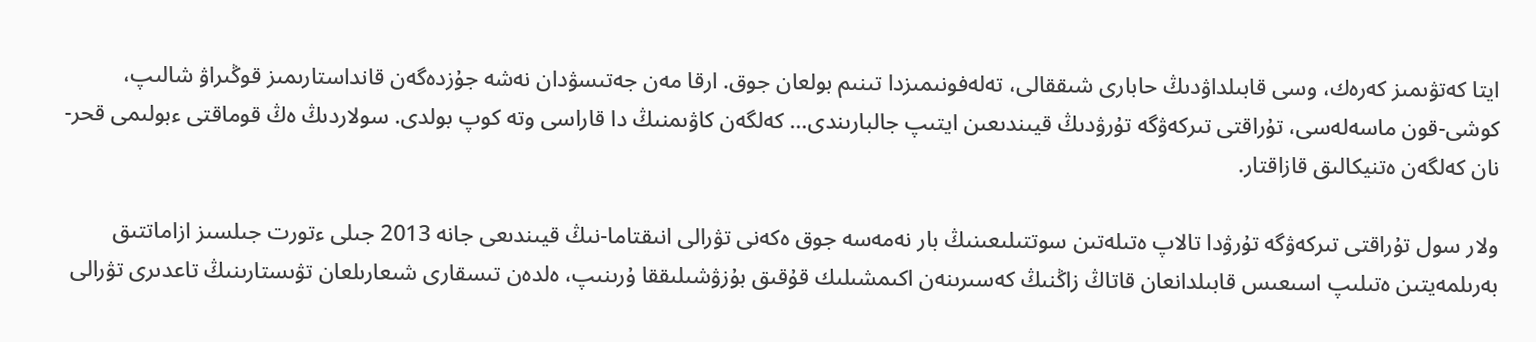ايتا كەتۋىمىز كەرەك، وسى قابىلداۋدىڭ حابارى شىققالى، تەلەفونىمىزدا تىنىم بولعان جوق. ارقا مەن جەتىسۋدان نەشە جۇزدەگەن قانداستارىمىز قوڭىراۋ شالىپ، كوشى-قون ماسەلەسى، تۇراقتى تىركەۋگە تۇرۋدىڭ قيىندىعىن ايتىپ جالبارىندى… كەلگەن كاۋىمنىڭ دا قاراسى وتە كوپ بولدى. سولاردىڭ ەڭ قوماقتى ءبولىمى قحر-نان كەلگەن ەتنيكالىق قازاقتار.

ولار سول تۇراقتى تىركەۋگە تۇرۋدا تالاپ ەتىلەتىن سوتتىلىعىنىڭ بار نەمەسە جوق ەكەنى تۋرالى انىقتاما-نىڭ قيىندىعى جانە 2013 جىلى ءتورت جىلسىز ازاماتتىق بەرىلمەيتىن ەتىلىپ اسىعىس قابىلدانعان قاتاڭ زاڭنىڭ كەسىرىنەن اكىمشىلىك قۇقىق بۇزۋشىلىققا ۇرىنىپ، ەلدەن تىسقارى شىعارىلعان تۋىستارىنىڭ تاعدىرى تۋرالى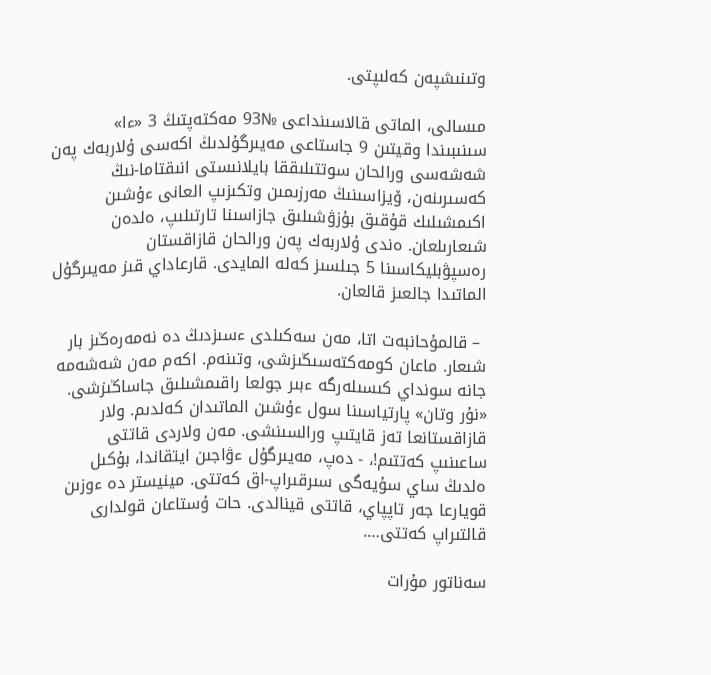وتىنىشپەن كەلىپتى.

مىسالى، الماتى قالاسىنداعى №93 مەكتەپتىڭ 3 «ءا» سىنىبىندا وقيتىن 9 جاستاعى مەيىرگۇلدىڭ اكەسى ۇلاربەك پەن شەشەسى ورالحان سوتتىلىققا بايلانىستى انىقتاما-نىڭ كەسىرىنەن، ۆيزاسىنىڭ مەرزىمىن وتكىزىپ العانى ءۇشىن اكىمشىلىك قۇقىق بۇزۋشىلىق جازاسىنا تارتىلىپ، ەلدەن شىعارىلعان. ەندى ۇلاربەك پەن ورالحان قازاقستان رەسپۋبليكاسىنا 5 جىلسىز كەلە المايدى. قارعاداي قىز مەيىرگۇل الماتىدا جالعىز قالعان.

 – قالمۇحانبەت اتا، مەن سەكىلدى ءسىزدىڭ دە نەمەرەڭىز بار شىعار. ماعان كومەكتەسىڭىزشى، وتىنەم. اكەم مەن شەشەمە جانە سونداي كىسىلەرگە ءبىر جولعا راقىمشىلىق جاساڭىزشى. «نۇر وتان» پارتياسىنا سول ءۇشىن الماتىدان كەلدىم. ولار قازاقستانعا تەز قايتىپ ورالسىنشى. مەن ولاردى قاتتى ساعىنىپ كەتتىم!، - دەپ، مەيىرگۇل ءۋاجىن ايتقاندا، بۇكىل ەلدىڭ ساي سۇيەگى سىرقىراپ-اق كەتتى. مينيستر دە ءوزىن قويارعا جەر تاپپاي، قاتتى قينالدى. حات ۇستاعان قولدارى قالتىراپ كەتتى….

سەناتور مۇرات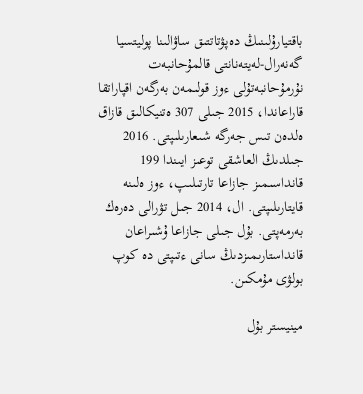باقتيارۇلىنىڭ دەپۋتاتتىق ساۋالىنا پوليتسيا گەنەرال-لەيتەنانتى قالمۇحانبەت نۇرمۇحانبەتۇلى ءوز قولىمەن بەرگەن اقپاراتقا قاراعاندا، 2015 جىلى 307 ەتنيكالىق قازاق ەلدەن تىس جەرگە شىعارىلىپتى. 2016 جىلدىڭ العاشقى توعىز ايىندا 199 قانداسىمىز جازاعا تارتىلىپ، ءوز ەلىنە قايتارىلىپتى. ال، 2014 جىل تۋرالى دەرەك بەرمەپتى. بۇل جىلى جازاعا ۇشىراعان قانداستارىمىزدىڭ سانى ءتىپتى دە كوپ بولۋى مۇمكىن.

مينيستر بۇل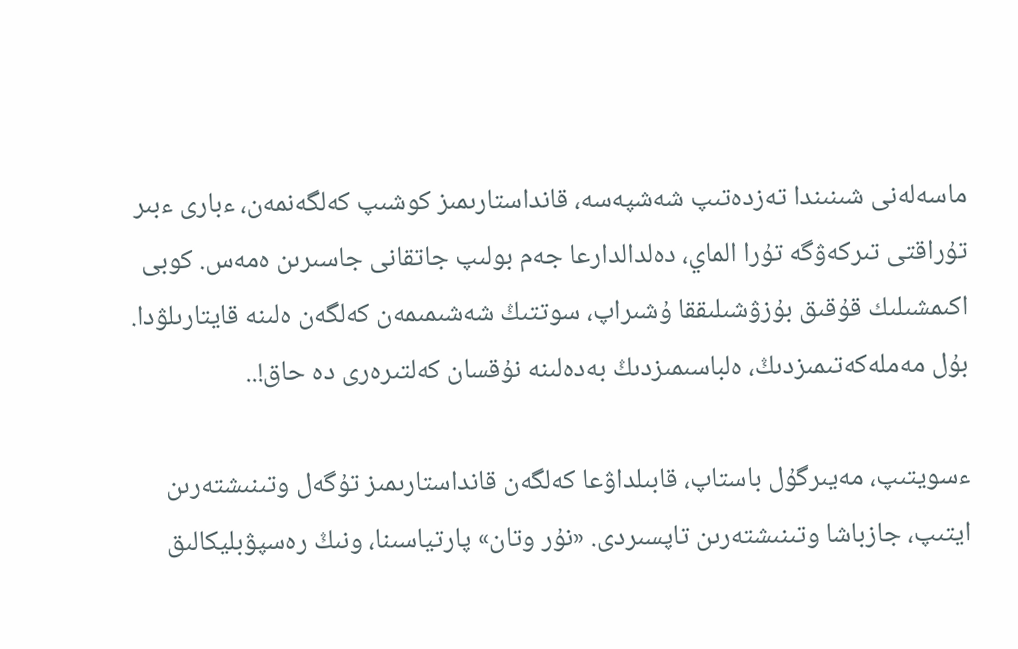ماسەلەنى شىنىندا تەزدەتىپ شەشپەسە، قانداستارىمىز كوشىپ كەلگەنمەن، ءبارى ءبىر تۇراقتى تىركەۋگە تۇرا الماي، دەلدالدارعا جەم بولىپ جاتقانى جاسىرىن ەمەس. كوبى اكىمشىلىك قۇقىق بۇزۋشىلىققا ۇشىراپ، سوتتىڭ شەشىمىمەن كەلگەن ەلىنە قايتارىلۋدا. بۇل مەملەكەتىمىزدىڭ، ەلباسىمىزدىڭ بەدەلىنە نۇقسان كەلتىرەرى دە حاق!..

ءسويتىپ، مەيىرگۇل باستاپ، قابىلداۋعا كەلگەن قانداستارىمىز تۇگەل وتىنىشتەرىن ايتىپ، جازباشا وتىنىشتەرىن تاپسىردى. «نۇر وتان» پارتياسىنا، ونىڭ رەسپۋبليكالىق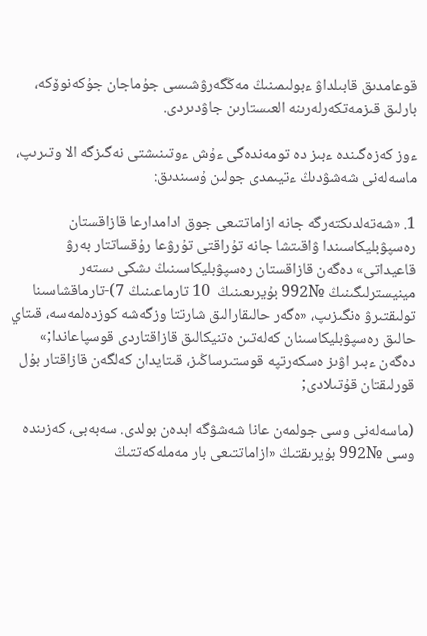قوعامدىق قابىلداۋ ءبولىمىنىڭ مەڭگەرۋشىسى جۇماجان جۇكەنوۆكە، بارلىق قىزمەتكەرلەرىنە العىستارىن جاۋدىردى.

ءوز كەزەگىندە ءبىز دە تومەندەگى ءۇش ءوتىنىشتى نەگىزگە الا وتىرىپ، ماسەلەنى شەشۋدىڭ ءتيىمدى جولىن ۇسىندىق:

1. «شەتەلدىكتەرگە جانە ازاماتتىعى جوق ادامدارعا قازاقستان رەسپۋبليكاسىندا ۋاقىتشا جانە تۇراقتى تۇرۋعا رۇقساتتار بەرۋ قاعيداتى» دەگەن قازاقستان رەسپۋبليكاسىنىڭ ىشكى ىستەر مينيسترلىگىنىڭ №992 بۇيرىعىنىڭ  10 تارماعىنىڭ 7)-تارماقشاسىنا تولىقتىرۋ ەنگىزىپ، «ەگەر حالىقارالىق شارتتا وزگەشە كوزدەلمەسە، قىتاي حالىق رەسپۋبليكاسىنان كەلەتىن ەتنيكالىق قازاقتاردى قوسپاعاندا;» دەگەن ءبىر اۋىز ەسكەرتپە قوستىرساڭىز، قىتايدان كەلگەن قازاقتار بۇل قورلىقتان قۇتىلادى;

(ماسەلەنى وسى جولمەن عانا شەشۋگە ابدەن بولدى. سەبەبى، كەزىندە وسى №992 بۇيرىقتىڭ «ازاماتتىعى بار مەملەكەتتىڭ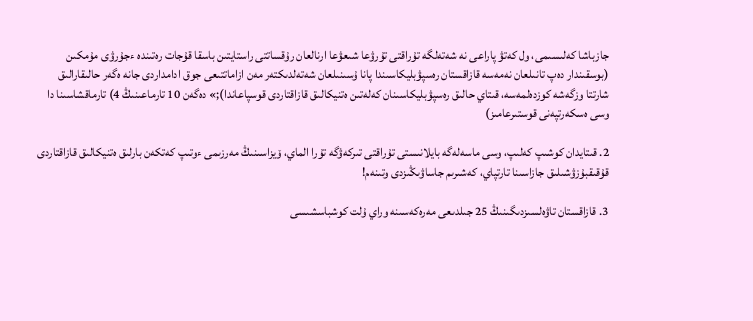جازباشا كەلىسىمى، ول كەتۋ پاراعى نە شەتەلگە تۇراقتى تۇرۋعا شىعۋعا ارنالعان رۇقساتتى راستايتىن باسقا قۇجات رەتىندە ءجۇرۋى مۇمكىن (بوسقىندار دەپ تانىلعان نەمەسە قازاقستان رەسپۋبليكاسىندا پانا ۇسىنىلعان شەتەلدىكتەر مەن ازاماتتىعى جوق ادامداردى جانە ەگەر حالىقارالىق شارتتا وزگەشە كوزدەلمەسە، قىتاي حالىق رەسپۋبليكاسىنان كەلەتىن ەتنيكالىق قازاقتاردى قوسپاعاندا);» دەگەن 10 تارماعىنىڭ 4) تارماقشاسىنا دا وسى ەسكەرتپەنى قوستىرعامىز)

2. قىتايدان كوشىپ كەلىپ، وسى ماسەلەگە بايلانىستى تۇراقتى تىركەۋگە تۇرا الماي، ۆيزاسىنىڭ مەرزىمى ءوتىپ كەتكەن بارلىق ەتنيكالىق قازاقتاردى قۇقىقبۇزۋشىلىق جازاسىنا تارتپاي، كەشىرىم جاساۋىڭىزدى وتىنەم!

3. قازاقستان تاۋەلسىزدىگىنىڭ 25 جىلدىعى مەرەكەسىنە وراي ۇلت كوشباسشىسى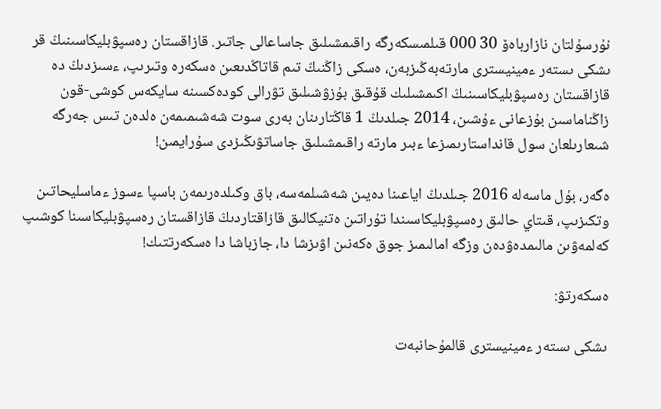نۇرسۇلتان نازارباەۆ 30 000 قىلمىسكەرگە راقىمشىلىق جاساعالى جاتىر. قازاقستان رەسپۋبليكاسىنىڭ قر ىشكى ىستەر ءمينيسترى مارتەبەڭىزبەن، ەسكى زاڭنىڭ تىم قاتاڭدىعىن ەسكەرە وتىرىپ، ءسىزدىڭ دە قازاقستان رەسپۋبليكاسىنىڭ اكىمشىلىك قۇقىق بۇزۋشىلىق تۋرالى كودەكسىنە سايكەس كوشى-قون زاڭناماسىن بۇزعانى ءۇشىن، 2014 جىلدىڭ 1 قاڭتارىنان بەرى سوت شەشىمىمەن ەلدەن تىس جەرگە شىعارىلعان سول قانداستارىمىزعا ءبىر مارتە راقىمشىلىق جاساتۋىڭىزدى سۇرايمىن!

ەگەر، بۇل ماسەلە 2016 جىلدىڭ اياعىنا دەيىن شەشىلمەسە، باق وكىلدەرىمەن باسپا ءسوز ءماسليحاتىن وتكىزىپ، قىتاي حالىق رەسپۋبليكاسىندا تۇراتىن ەتنيكالىق قازاقتاردىڭ قازاقستان رەسپۋبليكاسىنا كوشىپ كەلمەۋىن مالىمدەۋدەن وزگە امالىمىز جوق ەكەنىن اۋىزشا دا، جازباشا دا ەسكەرتتىك!

ەسكەرتۋ:

ىشكى ىستەر ءمينيسترى قالمۇحانبەت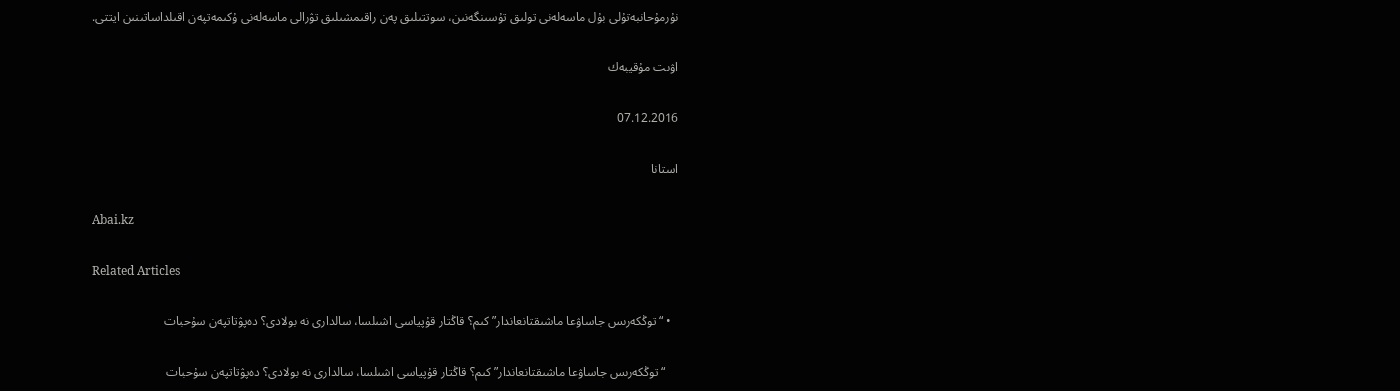نۇرمۇحانبەتۇلى بۇل ماسەلەنى تولىق تۇسىنگەنىن، سوتتىلىق پەن راقىمشىلىق تۋرالى ماسەلەنى ۇكىمەتپەن اقىلداساتىنىن ايتتى.

اۋىت مۇقيبەك

07.12.2016

استانا

Abai.kz

Related Articles

  • “توڭكەرىس جاساۋعا ماشىقتانعاندار” كىم؟ قاڭتار قۇپياسى اشىلسا، سالدارى نە بولادى؟ دەپۋتاتپەن سۇحبات

    “توڭكەرىس جاساۋعا ماشىقتانعاندار” كىم؟ قاڭتار قۇپياسى اشىلسا، سالدارى نە بولادى؟ دەپۋتاتپەن سۇحبات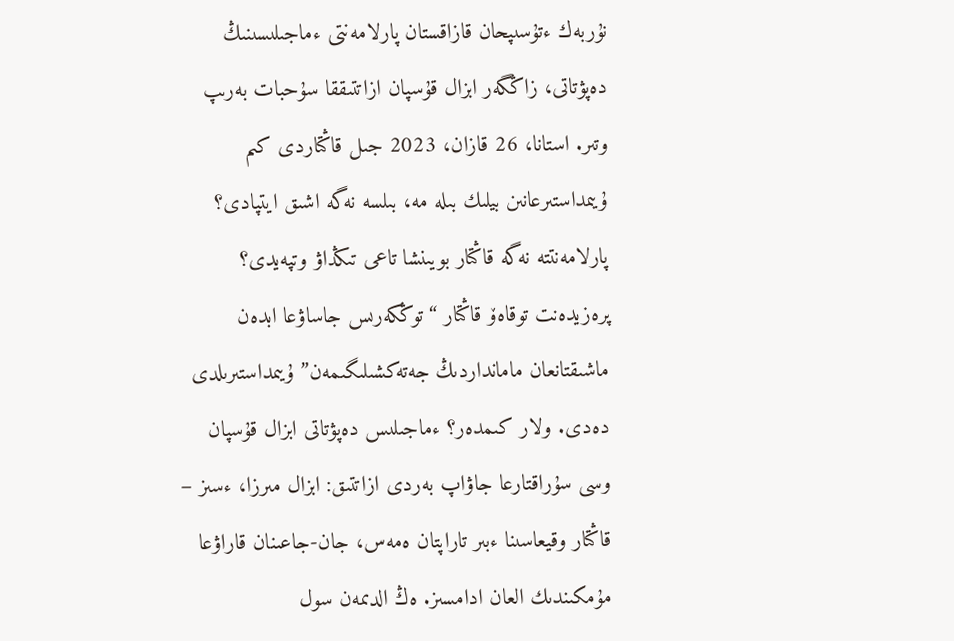نۇربەك ءتۇسىپحان قازاقستان پارلامەنتى ءماجىلىسىنىڭ دەپۋتاتى، زاڭگەر ابزال قۇسپان ازاتتىققا سۇحبات بەرىپ وتىر. استانا، 26 قازان، 2023 جىل قاڭتاردى كىم ۇيىمداستىرعانىن بيلىك بىلە مە، بىلسە نەگە اشىق ايتپادى؟ پارلامەنتتە نەگە قاڭتار بويىنشا تاعى تىڭداۋ وتپەيدى؟ پرەزيدەنت توقاەۆ قاڭتار “توڭكەرىس جاساۋعا ابدەن ماشىقتانعان مامانداردىڭ جەتەكشىلىگىمەن” ۇيىمداستىرىلدى دەدى. ولار كىمدەر؟ ءماجىلىس دەپۋتاتى ابزال قۇسپان وسى سۇراقتارعا جاۋاپ بەردى ازاتتىق: ابزال مىرزا، ءسىز – قاڭتار وقيعاسىنا ءبىر تاراپتان ەمەس، جان-جاعىنان قاراۋعا مۇمكىندىك العان ادامسىز. ەڭ الدىمەن سول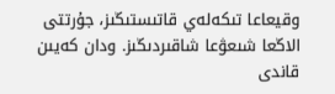وقيعاعا تىكەلەي قاتىستىڭىز، جۇرتتى الاڭعا شىعۋعا شاقىردىڭىز. ودان كەيىن قاندى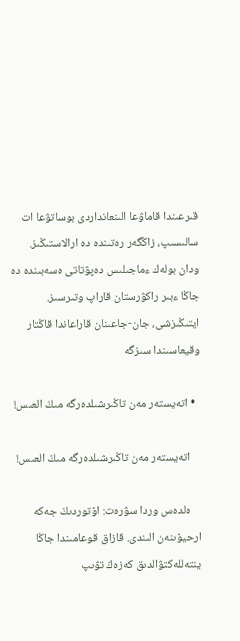قىرعىندا قاماۋعا الىنعانداردى بوساتۋعا ات سالىسىپ، زاڭگەر رەتىندە دە ارالاستىڭىز. ودان بولەك ءماجىلىس دەپۋتاتى ەسەبىندە دە جاڭا ءبىر راكۋرستان قاراپ وتىرسىز. ايتىڭىزشى، جان-جاعىنان قاراعاندا قاڭتار وقيعاسىندا سىزگە

  • اتەيستەر مەن تاڭىرشىلدەرگە مىڭ العىس!

    اتەيستەر مەن تاڭىرشىلدەرگە مىڭ العىس!

    ەلدەس وردا سۋرەت: اۆتوردىڭ جەكە ارحيۆىنەن الىندى. قازاق قوعامىندا جاڭا ينتەللەكتۋالدىق كەزەڭ تۋىپ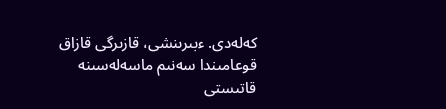كەلەدى. ءبىرىنشى، قازىرگى قازاق قوعامىندا سەنىم ماسەلەسىنە قاتىستى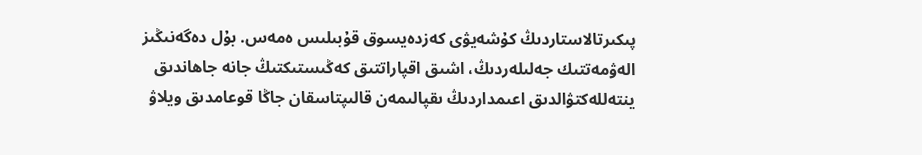پىكىرتالاستاردىڭ كۇشەيۋى كەزدەيسوق قۇبىلىس ەمەس. بۇل دەگەنىڭىز الەۋمەتتىك جەلىلەردىڭ، اشىق اقپاراتتىق كەڭىستىكتىڭ جانە جاھاندىق ينتەللەكتۋالدىق اعىمداردىڭ ىقپالىمەن قالىپتاسقان جاڭا قوعامدىق ويلاۋ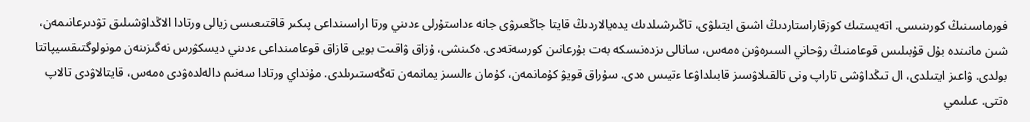فورماسىنىڭ كورىنىسى. اتەيستىك كوزقاراستاردىڭ اشىق ايتىلۋى، تاڭىرشىلدىك يدەيالاردىڭ قايتا جاڭعىرۋى جانە ءداستۇرلى ءدىني ورتا اراسىنداعى پىكىر قاقتىعىسى زيالى ورتادا الاڭداۋشىلىق تۋدىرعانىمەن، شىن مانىندە بۇل قۇبىلىس قوعامنىڭ رۋحاني السىرەۋىن ەمەس، سانالى ىزدەنىسكە بەت بۇرعانىن كورسەتەدى. ەكىنشى، ۇزاق ۋاقىت بويى قازاق قوعامىنداعى ءدىني ديسكۋرس نەگىزىنەن مونولوگتىقسيپاتتا بولدى. ۋاعىز ايتىلدى، ال تىڭداۋشى تاراپ ونى تالقىلاۋسىز قابىلداۋعا ءتيىس ەدى. سۇراق قويۋ كۇمانمەن، كۇمان ءالسىز يمانمەن تەڭەستىرىلدى. مۇنداي ورتادا سەنىم دالەلدەۋدى ەمەس، قايتالاۋدى تالاپ ەتتى. عىلىمي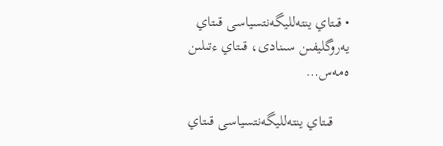• قىتاي ينتەلليگەنتسياسى قىتاي يەروگليفىن سىنادى، قىتاي ءتىلىن ەمەس…

    قىتاي ينتەلليگەنتسياسى قىتاي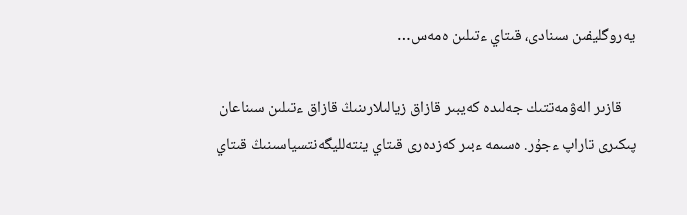يەروگليفىن سىنادى، قىتاي ءتىلىن ەمەس…

    قازىر الەۋمەتتىك جەلىدە كەيبىر قازاق زيالىلارىنىڭ قازاق ءتىلىن سىناعان پىكىرى تاراپ ءجۇر. ەسىمە ءبىر كەزدەرى قىتاي ينتەلليگەنتسياسىنىڭ قىتاي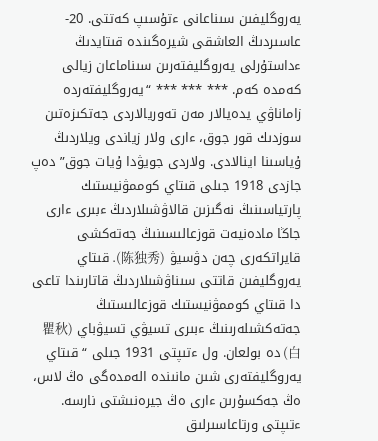يەروگليفىن سىناعانى ءتۇسىپ كەتتى. 20- عاسىردىڭ العاشقى شيرەگىندە قىتايدىڭ ءداستۇرلى يەروگليفتەرىن سىناماعان زيالى كەمدە كەم. *** *** *** “يەروگليفتەردە زاماناۋي يدەيالار مەن تەوريالاردى جەتكىزەتىن سوزدىك قور جوق، ءارى ولار زياندى ويلاردىڭ ۇياسىنا اينالادى. ولاردى جويۋدا ۇيات جوق” دەپ جازدى 1918 جىلى قىتاي كوممۋنيستىك پارتياسىنىڭ نەگىزىن قالاۋشىلاردىڭ ءبىرى ءارى جاڭا مادەنيەت قوزعالىسىنىڭ جەتەكشى قايراتكەرى چەن دۋسيۋ (陈独秀). قىتاي يەروگليفىن قاتتى سىناۋشىلاردىڭ قاتارىندا تاعى دا قىتاي كوممۋنيستىك قوزعالىستىڭ جەتەكشىلەرىنىڭ ءبىرى تسيۋي تسيۋباي (瞿秋白) دە بولعان. ول ءتىپتى 1931 جىلى “قىتاي يەروگليفتەرى شىن مانىندە الەمدەگى ەڭ لاس، ەڭ جەكسۇرىن ءارى ەڭ جيرەنىشتى نارسە. ءتىپتى ورتاعاسىرلىق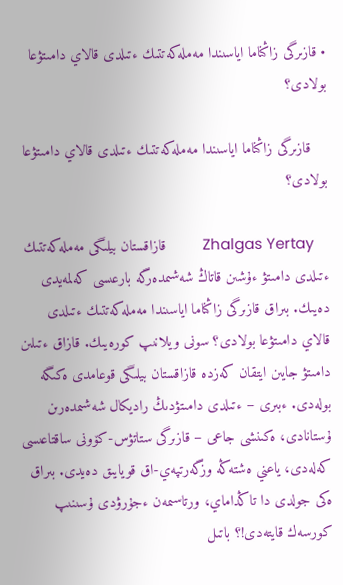• قازىرگى زاڭناما اياسىندا مەملەكەتتىك ءتىلدى قالاي دامىتۋعا بولادى؟

    قازىرگى زاڭناما اياسىندا مەملەكەتتىك ءتىلدى قالاي دامىتۋعا بولادى؟

    Zhalgas Yertay         قازاقستان بيلىگى مەملەكەتتىك ءتىلدى دامىتۋ ءۇشىن قاتاڭ شەشىمدەرگە بارعىسى كەلمەيدى دەيىك. بىراق قازىرگى زاڭناما اياسىندا مەملەكەتتىك ءتىلدى قالاي دامىتۋعا بولادى؟ سونى ويلانىپ كورەيىك. قازاق ءتىلىن دامىتۋ جايىن ايتقان كەزدە قازاقستان بيلىگى قوعامدى ەكىگە بولەدى. ءبىرى – ءتىلدى دامىتۋدىڭ راديكال شەشىمدەرىن ۇستانادى، ەكىنشى جاعى – قازىرگى ستاتۋس-كۆونى ساقتاعىسى كەلەدى، ياعني ەشتەڭە وزگەرتپەي-اق قويايىق دەيدى. بىراق ەكى جولدى دا تاڭداماي، ورتاسىمەن ءجۇرۋدى ۇسىنىپ كورسەك قايتەدى!؟ باتىل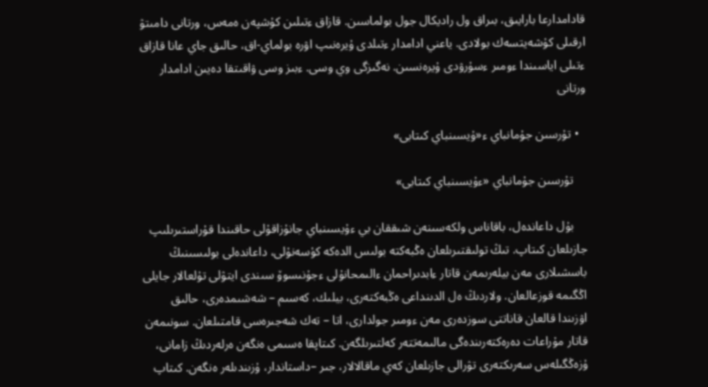قادامدارعا بارايىق، بىراق ول راديكال جول بولماسىن. قازاق ءتىلىن كۇشپەن ەمەس، ورتانى دامىتۋ ارقىلى كۇشەيتسەك بولادى. ياعني ادامدار ءتىلدى ۇيرەنىپ اۋرە بولماي-اق، حالىق جاي عانا قازاق ءتىلى اياسىندا ءومىر ءسۇرۋدى ۇيرەنسىن. نەگىزگى وي وسى. ءبىز وسى ۋاقىتقا دەيىن ادامدار ورتانى

  • تۇرسىن جۇمانباي ء«ۇيسىنباي كىتابى»

    تۇرسىن جۇمانباي «ءۇيسىنباي كىتابى»

    بۇل داعاندەل، باقاناس ولكەسىنەن شىققان بي ءۇيسىنباي جانۇزاقۇلى حاقىندا قۇراستىرىلىپ جازىلعان كىتاپ. تىڭ تولىقتىرىلعان ەڭبەكتە بولىس الدەكە كۇسەنۇلى، داعاندەلى بولىسىنىڭ باسشىلارى مەن بيلەرىمەن قاتار ءابدىراحمان ءالىمحانۇلى ءجۇنىسوۆ سىندى ايتۋلى تۇلعالار جايلى اڭگىمە قوزعالعان. ولاردىڭ ەل الدىنداعى ەڭبەكتەرى، بيلىك، كەسىم – شەشىمدەرى، حالىق اۋزىندا قالعان قاناتتى سوزدەرى مەن ءومىر جولدارى، اتا – تەك شەجىرەسى قامتىلعان. سونىمەن قاتار مۇراعات دەرەكتەرىندەگى مالىمەتتەر كەلتىرىلگەن. كىتاپقا ەسىمى ەنگەن ەرلەردىڭ زامانى، ۇزەڭگىلەس سەرىكتەرى تۋرالى جازىلعان كەي ماقالالار، جىر –داستاندار، ۇزىندىلەر ەنگەن. كىتاپ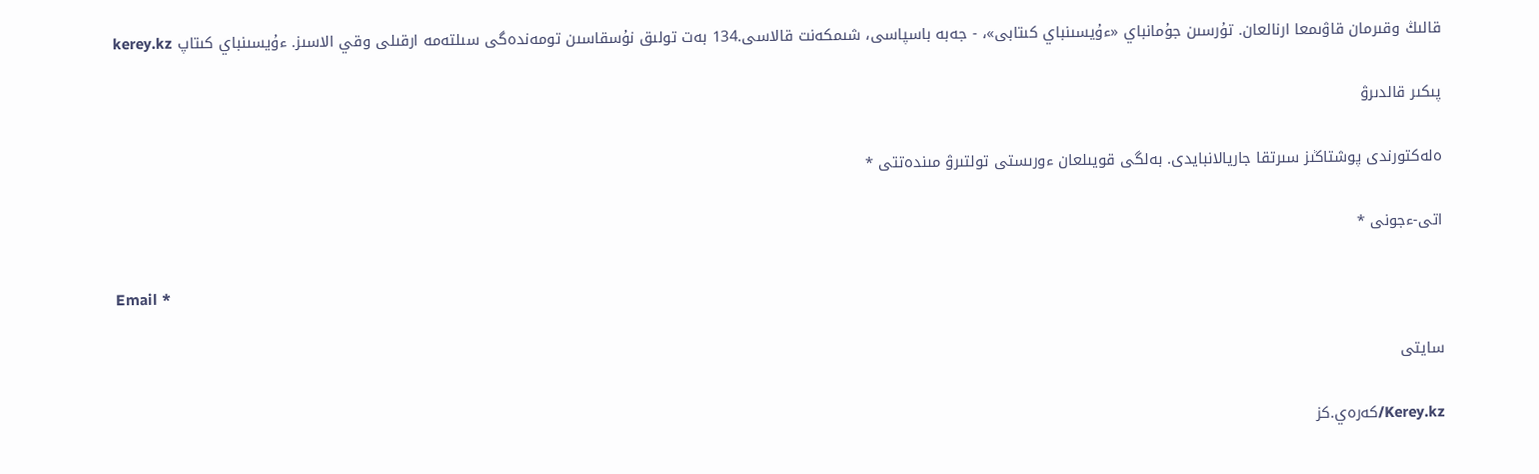قالىڭ وقىرمان قاۋىمعا ارنالعان. تۇرسىن جۇمانباي «ءۇيسىنباي كىتابى»، - جەبە باسپاسى، شىمكەنت قالاسى.134 بەت تولىق نۇسقاسىن تومەندەگى سىلتەمە ارقىلى وقي الاسىز. ءۇيسىنباي كىتاپ kerey.kz

پىكىر قالدىرۋ

ەلەكتورندى پوشتاڭىز سىرتقا جاريالانبايدى. بەلگى قويىلعان ءورىستى تولتىرۋ مىندەتتى *

اتى-ءجونى *

Email *

سايتى

Kerey.kz/كەرەي.كز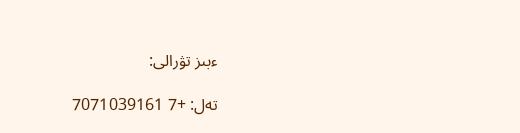ءبىز تۋرالى:

تەل: +7 7071039161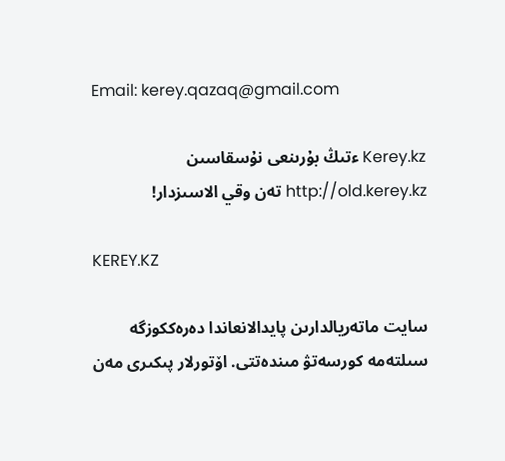Email: kerey.qazaq@gmail.com

Kerey.kz ءتىڭ بۇرىنعى نۇسقاسىن http://old.kerey.kz تەن وقي الاسىزدار!

KEREY.KZ

سايت ماتەريالدارىن پايدالانعاندا دەرەككوزگە سىلتەمە كورسەتۋ مىندەتتى. اۆتورلار پىكىرى مەن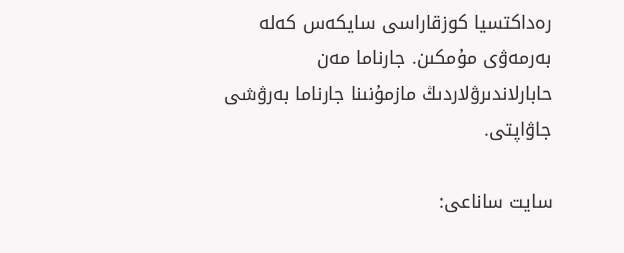رەداكتسيا كوزقاراسى سايكەس كەلە بەرمەۋى مۇمكىن. جارناما مەن حابارلاندىرۋلاردىڭ مازمۇنىنا جارناما بەرۋشى جاۋاپتى.

سايت ساناعى: